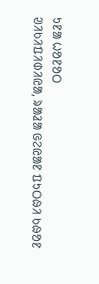ᱩᱱᱟ ᱦᱚᱱᱚᱛ
ᱣᱤᱠᱤᱯᱤᱰᱤᱭᱟ, ᱨᱟᱲᱟ ᱜᱮᱭᱟᱱ ᱯᱩᱛᱷᱤ ᱠᱷᱚᱱ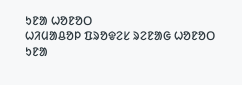ᱩᱱᱟ ᱦᱚᱱᱚᱛ
ᱦᱤᱢᱟᱪᱚᱞ ᱯᱨᱚᱫᱮᱥ ᱨᱮᱱᱟᱜ ᱦᱚᱱᱚᱛ
ᱩᱱᱟ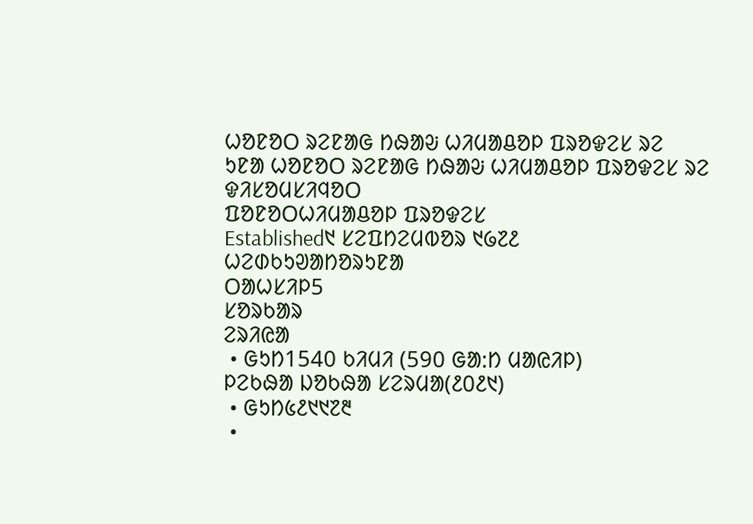ᱦᱚᱱᱚᱛ ᱨᱮᱱᱟᱜ ᱴᱷᱟᱶ ᱦᱤᱢᱟᱪᱚᱞ ᱯᱨᱚᱫᱮᱥ ᱨᱮ
ᱩᱱᱟ ᱦᱚᱱᱚᱛ ᱨᱮᱱᱟᱜ ᱴᱷᱟᱶ ᱦᱤᱢᱟᱪᱚᱞ ᱯᱨᱚᱫᱮᱥ ᱨᱮ
ᱫᱤᱥᱚᱢᱥᱤᱧᱚᱛ
ᱯᱚᱱᱚᱛᱦᱤᱢᱟᱪᱚᱞ ᱯᱨᱚᱫᱮᱥ
Established᱑ ᱥᱮᱯᱴᱮᱢᱵᱚᱨ ᱑᱙᱗᱒
ᱦᱮᱰᱠᱩᱣᱟᱴᱚᱨᱩᱱᱟ
ᱛᱟᱦᱥᱤᱞ5
ᱥᱚᱨᱠᱟᱨ
ᱮᱨᱤᱭᱟ
 • ᱜᱩᱴ1540 ᱠᱤᱢᱤ (590 ᱜᱟᱺᱴ ᱢᱟᱭᱤᱞ)
ᱞᱮᱠᱷᱟ ᱡᱚᱠᱷᱟ ᱥᱮᱨᱢᱟ(᱒᱐᱒᱑)
 • ᱜᱩᱴ᱕᱒᱑᱑᱗᱓
 •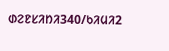ᱰᱮᱱᱥᱤᱴᱤ340/ᱠᱤᱢᱤ2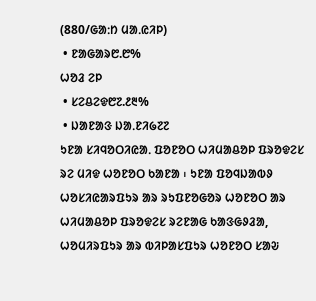(880/ᱜᱟᱺᱴ ᱢᱟᱹᱭᱤᱞ)
 • ᱱᱟᱜᱟᱨ᱘.᱘%
ᱦᱚᱲ ᱮᱞ
 • ᱥᱮᱪᱮᱫ᱘᱗.᱒᱓%
 • ᱡᱟᱱᱟᱝ ᱡᱟᱹᱱᱤ᱙᱗᱗
ᱩᱱᱟ ᱥᱤᱧᱚᱛᱤᱭᱟᱹ ᱯᱚᱱᱚᱛ ᱦᱤᱢᱟᱪᱚᱞ ᱯᱨᱚᱫᱮᱥ ᱨᱮ ᱢᱤᱫ ᱦᱚᱱᱚᱛ ᱠᱟᱱᱟ ᱾ ᱩᱱᱟ ᱯᱚᱧᱡᱟᱵᱽ ᱦᱚᱥᱤᱭᱟᱨᱯᱩᱨ ᱟᱨ ᱨᱩᱯᱱᱚᱜᱚᱨ ᱦᱚᱱᱚᱛ ᱟᱨ ᱦᱤᱢᱟᱪᱚᱞ ᱯᱨᱚᱫᱮᱥ ᱨᱮᱱᱟᱜ ᱠᱟᱝᱜᱽᱲᱟ, ᱦᱚᱢᱤᱨᱯᱩᱨ ᱟᱨ ᱵᱤᱞᱟᱥᱯᱩᱨ ᱦᱚᱱᱚᱛ ᱥᱟᱶ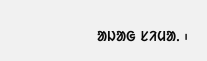ᱟᱡᱟᱜ ᱥᱤᱢᱟᱹ ᱾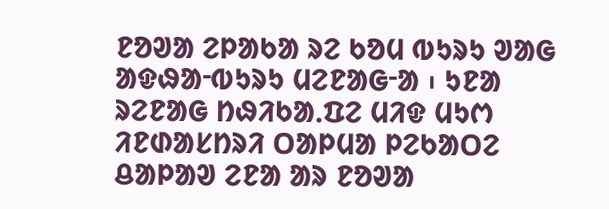ᱱᱚᱣᱟ ᱮᱞᱟᱠᱟ ᱨᱮ ᱠᱚᱢ ᱵᱩᱨᱩ ᱣᱟᱜ ᱟᱫᱷᱟᱼᱵᱩᱨᱩ ᱢᱮᱱᱟᱜᱼᱟ ᱾ ᱩᱱᱟ ᱨᱮᱱᱟᱜ ᱴᱷᱤᱠᱟᱹᱯᱮ ᱢᱤᱫ ᱢᱩᱬ ᱤᱱᱰᱟᱥᱴᱨᱤ ᱛᱟᱞᱢᱟ ᱞᱮᱠᱟᱛᱮ ᱪᱟᱞᱟᱣ ᱮᱱᱟ ᱟᱨ ᱱᱚᱣᱟ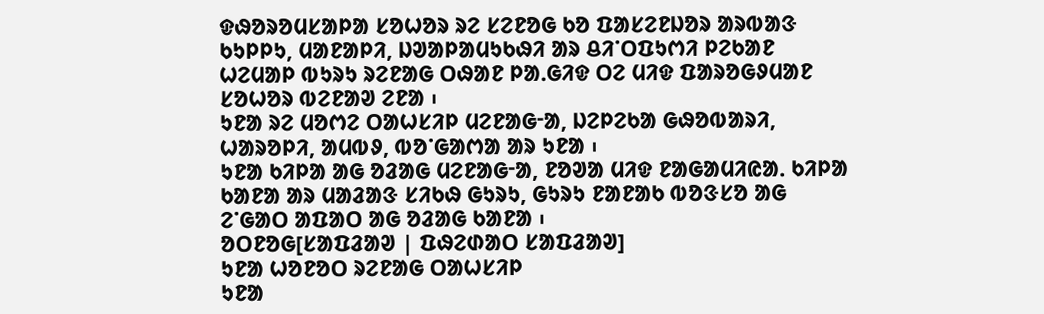ᱫᱷᱚᱨᱚᱢᱥᱟᱞᱟ ᱥᱚᱦᱚᱨ ᱨᱮ ᱥᱮᱱᱚᱜ ᱠᱚ ᱯᱟᱥᱮᱱᱡᱚᱨ ᱟᱨᱵᱟᱝ ᱠᱩᱞᱞᱩ, ᱢᱟᱱᱟᱞᱤ, ᱡᱣᱟᱞᱟᱢᱩᱠᱷᱤ ᱟᱨ ᱪᱤᱸᱛᱯᱩᱬᱤ ᱞᱮᱠᱟᱱ ᱦᱮᱢᱟᱞ ᱵᱩᱨᱩ ᱨᱮᱱᱟᱜ ᱛᱷᱟᱱ ᱞᱟᱹᱜᱤᱫ ᱛᱮ ᱢᱤᱫ ᱯᱟᱨᱚᱜᱽᱢᱟᱱ ᱥᱚᱦᱚᱨ ᱵᱮᱱᱟᱣ ᱮᱱᱟ ᱾
ᱩᱱᱟ ᱨᱮ ᱢᱚᱬᱮ ᱛᱟᱦᱥᱤᱞ ᱢᱮᱱᱟᱜᱼᱟ, ᱡᱮᱞᱮᱠᱟ ᱜᱷᱚᱵᱟᱨᱤ, ᱦᱟᱨᱚᱞᱤ, ᱟᱢᱵᱽ, ᱵᱚᱸᱜᱟᱬᱟ ᱟᱨ ᱩᱱᱟ ᱾
ᱩᱱᱟ ᱠᱤᱞᱟ ᱟᱜ ᱚᱲᱟᱜ ᱢᱮᱱᱟᱜᱼᱟ, ᱱᱚᱣᱟ ᱢᱤᱫ ᱱᱟᱜᱟᱢᱤᱭᱟᱹ ᱠᱤᱞᱟ ᱠᱟᱱᱟ ᱟᱨ ᱢᱟᱲᱟᱝ ᱥᱤᱠᱷ ᱜᱩᱨᱩ, ᱜᱩᱨᱩ ᱱᱟᱱᱟᱠ ᱵᱚᱝᱥᱚ ᱟᱜ ᱮᱸᱜᱟᱛ ᱟᱯᱟᱛ ᱟᱜ ᱚᱲᱟᱜ ᱠᱟᱱᱟ ᱾
ᱚᱛᱱᱚᱜ[ᱥᱟᱯᱲᱟᱣ | ᱯᱷᱮᱰᱟᱛ ᱥᱟᱯᱲᱟᱣ]
ᱩᱱᱟ ᱦᱚᱱᱚᱛ ᱨᱮᱱᱟᱜ ᱛᱟᱦᱥᱤᱞ
ᱩᱱᱟ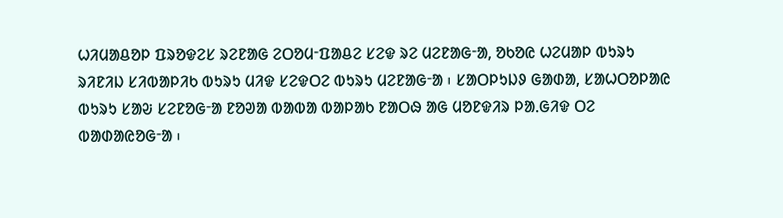ᱦᱤᱢᱟᱪᱚᱞ ᱯᱨᱚᱫᱮᱥ ᱨᱮᱱᱟᱜ ᱮᱛᱚᱢᱼᱯᱟᱪᱮ ᱥᱮᱫ ᱨᱮ ᱢᱮᱱᱟᱜᱼᱟ, ᱚᱠᱚᱭ ᱦᱮᱢᱟᱞ ᱵᱩᱨᱩ ᱨᱤᱱᱤᱡ ᱥᱤᱵᱟᱞᱤᱠ ᱵᱩᱨᱩ ᱢᱤᱫ ᱥᱮᱫᱛᱮ ᱵᱩᱨᱩ ᱢᱮᱱᱟᱜᱼᱟ ᱾ ᱥᱟᱛᱞᱩᱡᱽ ᱜᱟᱰᱟ, ᱥᱟᱦᱛᱚᱞᱟᱭ ᱵᱩᱨᱩ ᱥᱟᱶ ᱥᱮᱱᱚᱜᱼᱟ ᱱᱚᱣᱟ ᱵᱟᱵᱟ ᱵᱟᱞᱟᱠ ᱱᱟᱛᱷ ᱟᱜ ᱢᱚᱱᱫᱤᱨ ᱞᱟᱹᱜᱤᱫ ᱛᱮ ᱵᱟᱰᱟᱭᱚᱜᱼᱟ ᱾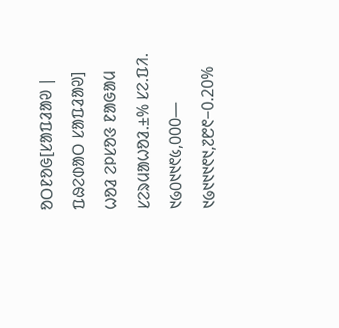ᱚᱛᱱᱚᱜ[ᱥᱟᱯᱲᱟᱣ | ᱯᱷᱮᱰᱟᱛ ᱥᱟᱯᱲᱟᱣ]
ᱦᱚᱲ ᱮᱞᱥᱚᱝ ᱱᱟᱜᱟᱢ
ᱥᱮᱨᱢᱟᱦᱚᱲ.±% ᱥᱮ.ᱯᱤ.
᱑᱙᱐᱑᱑᱖᱕,᱐᱐᱐—
᱑᱙᱑᱑᱑᱖᱑,᱗᱘᱖−0.20%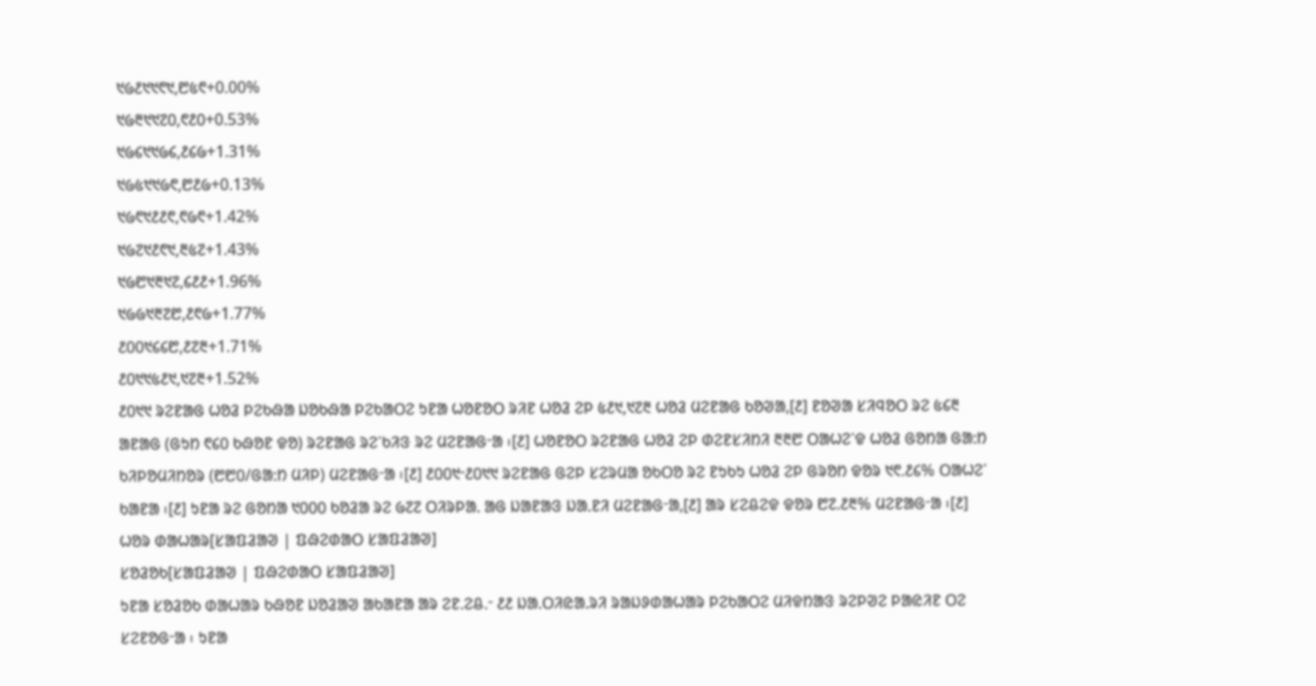᱑᱙᱒᱑᱑᱖᱑,᱘᱕᱖+0.00%
᱑᱙᱓᱑᱑᱗᱐,᱖᱒᱐+0.53%
᱑᱙᱔᱑᱑᱙᱔,᱒᱔᱙+1.31%
᱑᱙᱕᱑᱑᱙᱖,᱘᱒᱙+0.13%
᱑᱙᱖᱑᱒᱒᱖,᱖᱙᱖+1.42%
᱑᱙᱗᱑᱒᱖᱑,᱓᱕᱗+1.43%
᱑᱙᱘᱑᱓᱑᱗,᱔᱒᱒+1.96%
᱑᱙᱙᱑᱓᱗᱘,᱒᱖᱙+1.77%
᱒᱐᱐᱑᱔᱔᱘,᱒᱗᱓+1.71%
᱒᱐᱑᱑᱕᱒᱑,᱑᱗᱓+1.52%
᱒᱐᱑᱑ ᱨᱮᱱᱟᱜ ᱦᱚᱲ ᱞᱮᱠᱷᱟ ᱡᱚᱠᱷᱟ ᱞᱮᱠᱟᱛᱮ ᱩᱱᱟ ᱦᱚᱱᱚᱛ ᱨᱤᱱ ᱦᱚᱲ ᱮᱞ ᱕᱒᱑,᱑᱗᱓ ᱦᱚᱲ ᱢᱮᱱᱟᱜ ᱠᱚᱣᱟ,[᱒] ᱱᱚᱣᱟ ᱥᱤᱧᱚᱛ ᱨᱮ ᱕᱔᱓ ᱟᱱᱟᱜ (ᱜᱩᱴ ᱖᱔᱐ ᱠᱷᱚᱱ ᱫᱚ) ᱨᱮᱱᱟᱜ ᱨᱮᱸᱠᱤᱝ ᱨᱮ ᱢᱮᱱᱟᱜᱼᱟ ᱾[᱒] ᱦᱚᱱᱚᱛ ᱨᱮᱱᱟᱜ ᱦᱚᱲ ᱮᱞ ᱰᱮᱱᱥᱤᱴᱤ ᱓᱓᱘ ᱛᱟᱦᱮᱸᱫ ᱦᱚᱲ ᱜᱚᱴᱟ ᱜᱟᱺᱴ ᱠᱤᱞᱚᱢᱤᱴᱚᱨ (᱘᱘᱐/ᱜᱟᱺᱴ ᱢᱤᱞ) ᱢᱮᱱᱟᱜᱼᱟ ᱾[᱒] ᱒᱐᱐᱑ᱼ᱒᱐᱑᱑ ᱨᱮᱱᱟᱜ ᱜᱮᱞ ᱥᱮᱨᱢᱟ ᱚᱠᱛᱚ ᱨᱮ ᱱᱩᱠᱩ ᱦᱚᱲ ᱮᱞ ᱜᱨᱚᱴ ᱫᱚᱨ ᱑᱖.᱒᱔% ᱛᱟᱦᱮᱸ ᱠᱟᱱᱟ ᱾[᱒] ᱩᱱᱟ ᱨᱮ ᱜᱚᱴᱟ ᱑᱐᱐᱐ ᱠᱚᱲᱟ ᱨᱮ ᱙᱗᱗ ᱛᱤᱨᱞᱟᱹ ᱟᱜ ᱡᱟᱱᱟᱝ ᱡᱟᱹᱱᱤ ᱢᱮᱱᱟᱜᱼᱟ,[᱒] ᱟᱨ ᱥᱮᱪᱮᱫ ᱫᱚᱨ ᱘᱗.᱒᱓% ᱢᱮᱱᱟᱜᱼᱟ ᱾[᱒]
ᱦᱚᱨ ᱰᱟᱦᱟᱨ[ᱥᱟᱯᱲᱟᱣ | ᱯᱷᱮᱰᱟᱛ ᱥᱟᱯᱲᱟᱣ]
ᱥᱚᱲᱚᱠ[ᱥᱟᱯᱲᱟᱣ | ᱯᱷᱮᱰᱟᱛ ᱥᱟᱯᱲᱟᱣ]
ᱩᱱᱟ ᱥᱚᱲᱚᱠ ᱰᱟᱦᱟᱨ ᱠᱷᱚᱱ ᱡᱚᱲᱟᱣ ᱟᱠᱟᱱᱟ ᱟᱨ ᱮᱱ.ᱮᱪ.ᱼ ᱒᱒ ᱡᱟᱹᱛᱤᱭᱟᱹᱨᱤ ᱨᱟᱡᱽᱰᱟᱦᱟᱨ ᱞᱮᱠᱟᱛᱮ ᱢᱤᱫᱴᱟᱝ ᱨᱮᱞᱣᱮ ᱞᱟᱭᱤᱱ ᱛᱮ ᱥᱮᱱᱚᱜᱼᱟ ᱾ ᱩᱱᱟ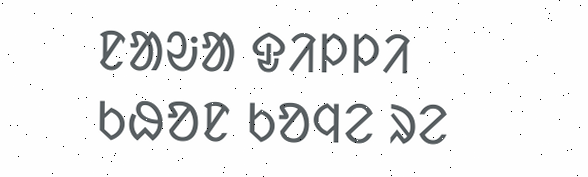ᱱᱟᱶᱟ ᱫᱤᱞᱞᱤ ᱠᱷᱚᱱ ᱠᱚᱧᱮ ᱨᱮ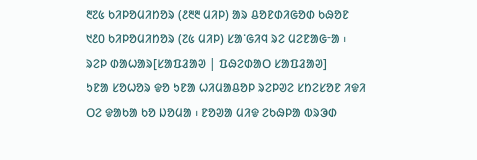᱓᱗᱕ ᱠᱤᱞᱚᱢᱤᱴᱚᱨ (᱒᱓᱓ ᱢᱤᱞ) ᱟᱨ ᱪᱚᱱᱰᱤᱜᱚᱰ ᱠᱷᱚᱱ ᱑᱒᱐ ᱠᱤᱞᱚᱢᱤᱴᱚᱨ (᱗᱕ ᱢᱤᱞ) ᱥᱟᱸᱜᱤᱧ ᱨᱮ ᱢᱮᱱᱟᱜᱼᱟ ᱾
ᱨᱮᱞ ᱰᱟᱦᱟᱨ[ᱥᱟᱯᱲᱟᱣ | ᱯᱷᱮᱰᱟᱛ ᱥᱟᱯᱲᱟᱣ]
ᱩᱱᱟ ᱥᱚᱦᱚᱨ ᱫᱚ ᱩᱱᱟ ᱦᱤᱢᱟᱪᱚᱞ ᱨᱮᱞᱣᱮ ᱥᱴᱮᱥᱚᱱ ᱤᱫᱤ ᱛᱮ ᱫᱟᱠᱟ ᱠᱚ ᱡᱚᱢᱟ ᱾ ᱱᱚᱣᱟ ᱢᱤᱫ ᱮᱠᱷᱞᱟ ᱵᱨᱳᱰ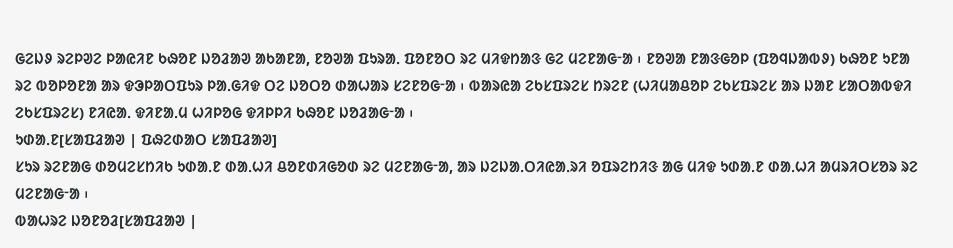ᱜᱮᱡᱽ ᱨᱮᱞᱣᱮ ᱞᱟᱭᱤᱱ ᱠᱷᱚᱱ ᱡᱚᱲᱟᱣ ᱟᱠᱟᱱᱟ, ᱱᱚᱣᱟ ᱯᱩᱨᱟᱹ ᱯᱚᱱᱚᱛ ᱨᱮ ᱢᱤᱫᱴᱟᱝ ᱜᱮ ᱢᱮᱱᱟᱜᱼᱟ ᱾ ᱱᱚᱣᱟ ᱱᱟᱝᱜᱚᱞ (ᱯᱚᱧᱡᱟᱵᱽ) ᱠᱷᱚᱱ ᱩᱱᱟ ᱨᱮ ᱵᱚᱞᱚᱱᱟ ᱟᱨ ᱫᱳᱞᱟᱛᱯᱩᱨ ᱞᱟᱹᱜᱤᱫ ᱛᱮ ᱡᱚᱛᱚ ᱰᱟᱦᱟᱨ ᱥᱮᱱᱚᱜᱼᱟ ᱾ ᱵᱟᱨᱭᱟ ᱮᱠᱥᱯᱨᱮᱥ ᱴᱨᱮᱱ (ᱦᱤᱢᱟᱪᱚᱞ ᱮᱠᱥᱯᱨᱮᱥ ᱟᱨ ᱡᱟᱱ ᱥᱟᱛᱟᱵᱫᱤ ᱮᱠᱥᱯᱨᱮᱥ) ᱱᱤᱭᱟᱹ ᱫᱤᱱᱟᱹᱢ ᱦᱤᱞᱚᱜ ᱫᱤᱞᱞᱤ ᱠᱷᱚᱱ ᱡᱚᱲᱟᱜᱼᱟ ᱾
ᱩᱰᱟᱹᱱ[ᱥᱟᱯᱲᱟᱣ | ᱯᱷᱮᱰᱟᱛ ᱥᱟᱯᱲᱟᱣ]
ᱥᱩᱨ ᱨᱮᱱᱟᱜ ᱰᱚᱢᱮᱥᱴᱤᱠ ᱩᱰᱟᱹᱱ ᱰᱟᱹᱦᱤ ᱪᱚᱱᱰᱤᱜᱚᱰ ᱨᱮ ᱢᱮᱱᱟᱜᱼᱟ, ᱟᱨ ᱡᱮᱡᱟᱹᱛᱤᱭᱟᱹᱨᱤ ᱚᱯᱨᱮᱴᱤᱝ ᱟᱜ ᱢᱤᱫ ᱩᱰᱟᱹᱱ ᱰᱟᱹᱦᱤ ᱟᱢᱨᱤᱛᱥᱚᱨ ᱨᱮ ᱢᱮᱱᱟᱜᱼᱟ ᱾
ᱵᱟᱦᱨᱮ ᱡᱚᱱᱚᱲ[ᱥᱟᱯᱲᱟᱣ |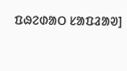ᱯᱷᱮᱰᱟᱛ ᱥᱟᱯᱲᱟᱣ]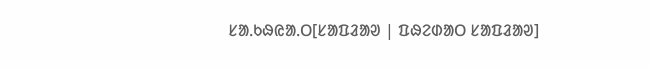ᱥᱟᱹᱠᱷᱭᱟᱹᱛ[ᱥᱟᱯᱲᱟᱣ | ᱯᱷᱮᱰᱟᱛ ᱥᱟᱯᱲᱟᱣ]